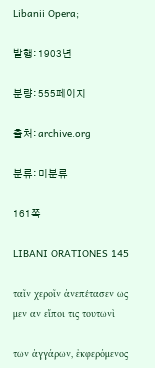Libanii Opera;

발행: 1903년

분량: 555페이지

출처: archive.org

분류: 미분류

161쪽

LIBANI ORATIONES 145

ταῖν χεροῖν ἀνεπέτασεν ως μεν αν εἴποι τις τουτωνὶ

των ἀγγάρων, ἐκφερόμενος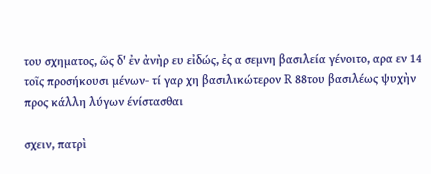του σχηματος, ῶς δ' ἐν ἀνὴρ ευ εἰδώς, ἐς α σεμνη βασιλεία γένοιτο, αρα εν 14 τοῖς προσήκουσι μένων- τί γαρ χη βασιλικώτερον R 88του βασιλέως ψυχὴν προς κάλλη λύγων ένίστασθαι

σχειν, πατρὶ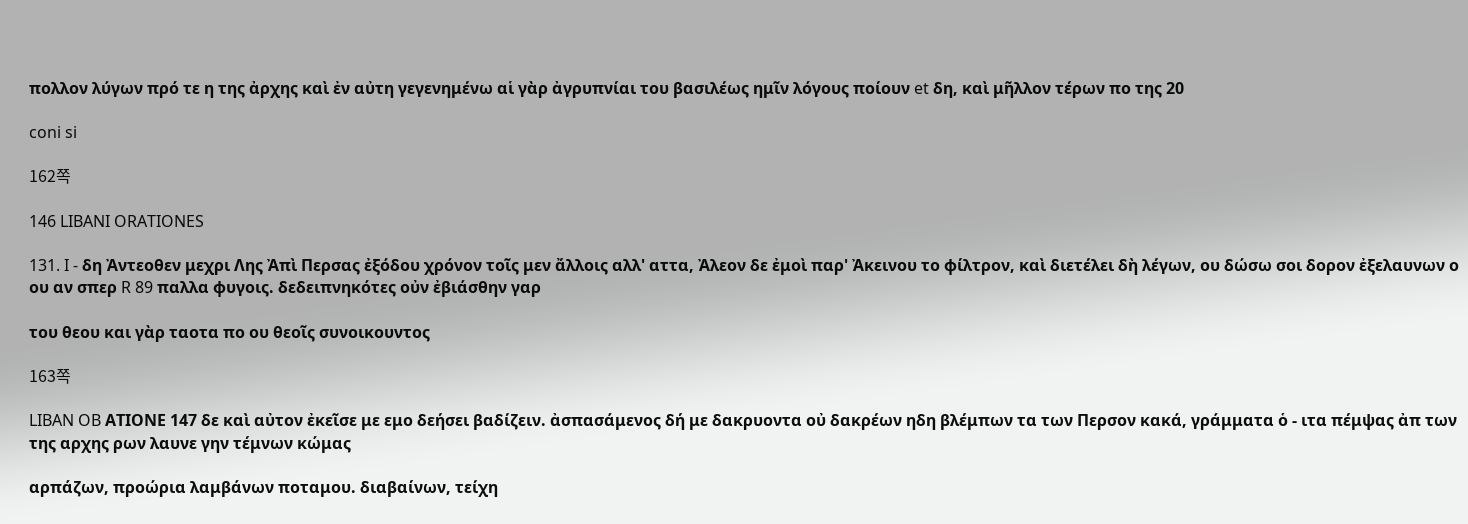πολλον λύγων πρό τε η της ἀρχης καὶ ἐν αὐτη γεγενημένω αἱ γὰρ ἀγρυπνίαι του βασιλέως ημῖν λόγους ποίουν et δη, καὶ μῆλλον τέρων πο της 20

coni si

162쪽

146 LIBANI ORATIONES

131. I - δη Ἀντεοθεν μεχρι Λης Ἀπὶ Περσας ἐξόδου χρόνον τοῖς μεν ἄλλοις αλλ' αττα, Ἀλεον δε ἐμοὶ παρ' Ἀκεινου το φίλτρον, καὶ διετέλει δὴ λέγων, ου δώσω σοι δορον ἐξελαυνων ο ου αν σπερ R 89 παλλα φυγοις. δεδειπνηκότες οὐν ἐβιάσθην γαρ

του θεου και γὰρ ταοτα πο ου θεοῖς συνοικουντος

163쪽

LIBAN OB ΑΤΙΟΝΕ 147 δε καὶ αὐτον ἐκεῖσε με εμο δεήσει βαδίζειν. ἀσπασάμενος δή με δακρυοντα οὐ δακρέων ηδη βλέμπων τα των Περσον κακά, γράμματα ὁ - ιτα πέμψας ἀπ των της αρχης ρων λαυνε γην τέμνων κώμας

αρπάζων, προώρια λαμβάνων ποταμου. διαβαίνων, τείχη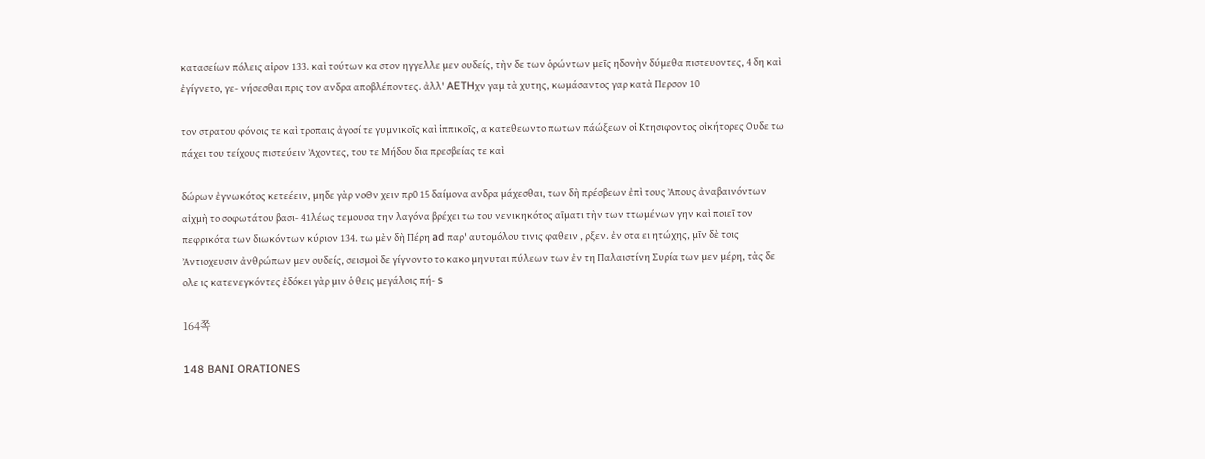κατασείων πόλεις αἱρον 133. καὶ τούτων κα στον ηγγελλε μεν ουδείς, τὴν δε των ὁρώντων μεῖς ηδονὴν δύμεθα πιστευοντες, 4 δη καὶ ἐγίγνετο, γε- νήσεσθαι πρις τον ανδρα αποβλέποντες. ἀλλ' AETHχν γαμ τὰ χυτης, κωμάσαντος γαρ κατὰ Περσον 10

τον στρατου φόνοις τε καὶ τροπαις ἀγοσί τε γυμνικοῖς καὶ ἱππικοῖς, α κατεθεωντο πωτων πάώξεων οἱ Κτησιφοντος οἰκήτορες Ουδε τω πάχει του τείχους πιστεύειν Ἀχοντες, του τε Μήδου δια πρεσβείας τε καὶ

δώρων ἐγνωκότος κετεέειν, μηδε γὰρ νοΘν χειν πρ0 15 δαίμονα ανδρα μάχεσθαι, των δὴ πρέσβεων ἐπὶ τους Ἀπους ἀναβαινόντων αἰχμὴ το σοφωτάτου βασι- 41λέως τεμουσα την λαγόνα βρέχει τω του νενικηκότος αῖματι τὴν των ττωμένων γην καὶ ποιεῖ τον πεφρικότα των διωκόντων κύριον 134. τω μὲν δὴ Πέρη ad παρ' αυτομόλου τινις φαθειν , ρξεν. ἐν οτα ει ητώχης, μῖν δὲ τοις Ἀντιοχευσιν ἀνθρώπων μεν ουδείς, σεισμοὶ δε γίγνοντο το κακο μηνυται πύλεων των ἐν τη Παλαιστίνη Συρία των μεν μέρη, τὰς δε ολε ις κατενεγκόντες ἐδόκει γὰρ μιν ὁ θεις μεγάλοις πή- s

164쪽

148 BANI ORATIONES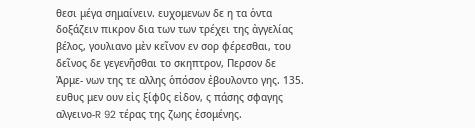θεσι μέγα σημαίνειν. ευχομενων δε η τα ὁντα δοξάζειν πικρον δια των των τρέχει της ἀγγελίας βέλος, γουλιανο μὲν κεῖνον εν σορ φέρεσθαι, του δεῖνος δε γεγενῆσθαι το σκηπτρον, Περσον δε Ἀρμε- νων της τε αλλης ὁπόσον ἐβουλοντο γης. 135. ευθυς μεν ουν εἰς ξίφ0ς εἰδον, ς πάσης σφαγης αλγεινο-R 92 τέρας της ζωης ἐσομένης.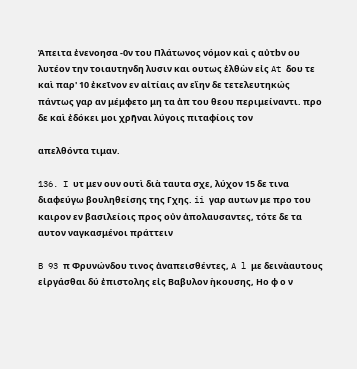Ἀπειτα ἐνενοησα -0ν του Πλάτωνος νόμον καὶ ς αὐτbν ου λυτέον την τοιαυτηνδη λυσιν και ουτως ἐλθὼν εἰς At δου τε καὶ παρ' 10 ἐκεῖνον εν αἰτίαις αν εἴην δε τετελευτηκώς πάντως γαρ αν μέμφετο μη τα ἀπ του θεου περιμείναντι. προ δε καὶ ἐδόκει μοι χρῆναι λύγοις πιταφίοις τον

απελθόντα τιμαν.

136. I υτ μεν ουν ουτὶ διὰ ταυτα σχε, λύχον 15 δε τινα διαφεύγω βουληθείσης της Γχης. ii γαρ αυτων με προ του καιρον εν βασιλείοις προς οὐν ἀπολαυσαντες, τότε δε τα αυτον ναγκασμένοι πράττειν

B 93 π Φρυνώνδου τινος ἀναπεισθέντες, A l με δεινὰαυτους εἰργάσθαι δύ ἐπιστολης εἰς Βαβυλον ὴκουσης, Ηο φ ο ν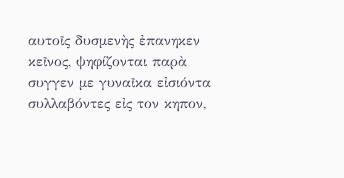αυτοῖς δυσμενὴς ἐπανηκεν κεῖνος, ψηφίζονται παρὰ συγγεν με γυναῖκα εἰσιόντα συλλαβόντες εἰς τον κηπον,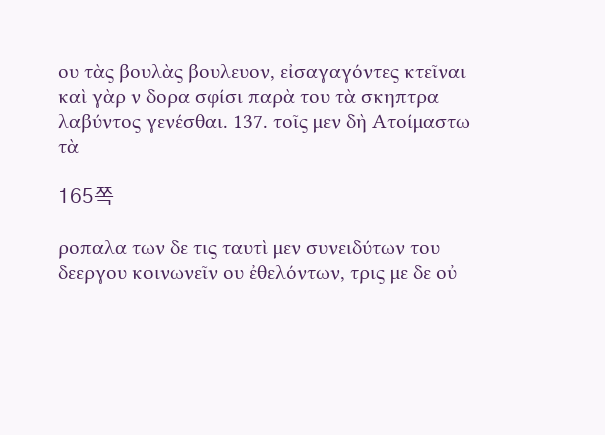ου τὰς βουλὰς βουλευον, εἰσαγαγόντες κτεῖναι καὶ γὰρ ν δορα σφίσι παρὰ του τὰ σκηπτρα λαβύντος γενέσθαι. 137. τοῖς μεν δὴ Ατοίμαστω τὰ

165쪽

ροπαλα των δε τις ταυτὶ μεν συνειδύτων του δεεργου κοινωνεῖν ου ἐθελόντων, τρις με δε οὐ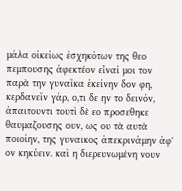μάλα οἰκείως ἐσχηκότων της θεο πεμπουσης ἀφεκτέον εἶναί μοι τον παρὰ την γυναῖκα ἐκείνην δον φη, κερδανεῖν γάρ, ο,τι δε ην το δεινόν, ἀπαιτουντι τουτὶ δὲ εο προσεθηκε θαυμαζουσης ουν, ως ου τὰ αυτὰ ποιοίην, της γυναικος ἀπεκρινάμην ἀφ' ον κηκύειν. καὶ η διερευνωμένη νουν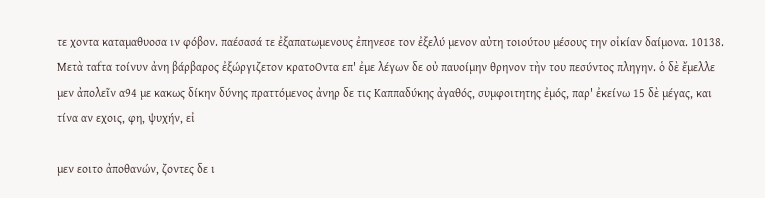τε χοντα καταμαθυοσα ιν φόβον. παέσασά τε ἐξαπατωμενους ἐπηνεσε τον ἐξελύ μενον αὐτη τοιούτου μέσους την οἰκίαν δαίμονα. 10138. Μετὰ ταfτα τοίνυν ἀνη βάρβαρος ἐξώργιζετον κρατοOντα επ' ἐμε λέγων δε οὐ παυοίμην θρηνον τὴν του πεσύντος πληγην. ὁ δὲ ἔμελλε μεν ἀπολεῖν α94 με κακως δίκην δύνης πραττόμενος ἀνηρ δε τις Καππαδύκης ἀγαθός, συμφοιτητης ἐμός, παρ' ἐκείνω 15 δὲ μέγας, και τίνα αν εχοις, φη, ψυχήν, εἰ

μεν εοιτο ἀποθανών, ζοντες δε ι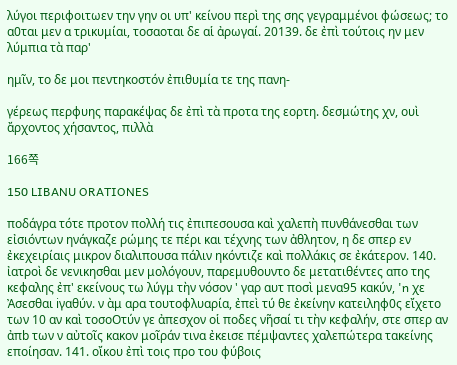λύγοι περιφοιτωεν την γην οι υπ' κείνου περὶ της σης γεγραμμένοι φώσεως; το α0ται μεν α τρικυμίαι, τοσαοται δε αἱ ἀρωγαί. 20139. δε ἐπὶ τούτοις ην μεν λύμπια τὰ παρ'

ημῖν, το δε μοι πεντηκοστόν ἐπιθυμία τε της πανη-

γέρεως περφυης παρακέψας δε ἐπὶ τὰ προτα της εορτη. δεσμώτης χν, ουὶ ἄρχοντος χήσαντος, πιλλὰ

166쪽

150 LIBANU ORATIONES

ποδάγρα τότε προτον πολλή τις ἐπιπεσουσα καὶ χαλεπὴ πυνθάνεσθαι των εἰσιόντων ηνάγκαζε ρώμης τε πέρι και τέχνης των ἀθλητον, η δε σπερ εν ἐκεχειρίαις μικρον διαλιπουσα πάλιν ηκόντιζε καὶ πολλάκις σε ἐκάτερον. 140. ἰατροὶ δε νενικησθαι μεν μολόγουν, παρεμυθουντο δε μετατιθέντες απο της κεφαλης ἐπ' εκείνους τω λύγμ τὴν νόσον ' γαρ αυτ ποσὶ μενα95 κακύν, 'n χε Ἀσεσθαι iγαθύν. ν ὰμ αρα τουτοφλυαρία, ἐπεὶ τύ θε ἐκείνην κατειληφ0ς εἴχετο των 10 αν καὶ τοσοOτύν γε ἀπεσχον οἱ ποδες νῆσαί τι τὴν κεφαλήν, στε σπερ αν ἀπb των ν αὐτοῖς κακον μοῖράν τινα ἐκεισε πέμψαντες χαλεπώτερα τακείνης εποίησαν. 141. οἴκου ἐπὶ τοις προ του φύβοις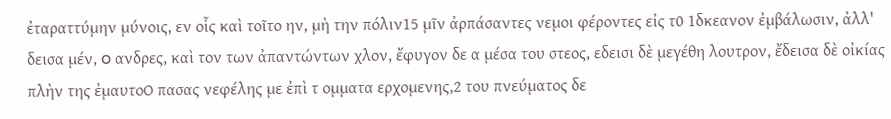ἐταραττύμην μύνοις, εν οἷς καὶ τοῖτο ην, μὴ την πόλιν15 μῖν ἀρπάσαντες νεμοι φέροντες εἰς τ0 1δκεανον ἐμβάλωσιν, ἀλλ' δεισα μέν, o ανδρες, καὶ τον των ἀπαντώντων χλον, ἔφυγον δε α μέσα του στεος, εδεισι δὲ μεγέθη λουτρον, ἔδεισα δὲ οἰκίας πλὴν της ἐμαυτοO πασας νεφέλης με ἐπὶ τ ομματα ερχομενης,2 του πνεύματος δε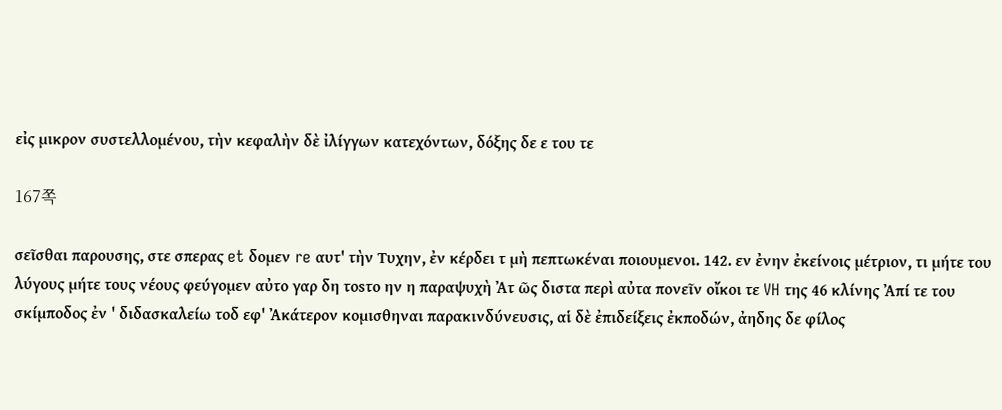εἰς μικρον συστελλομένου, τὴν κεφαλὴν δὲ ἰλίγγων κατεχόντων, δόξης δε ε του τε

167쪽

σεῖσθαι παρουσης, στε σπερας et δομεν re αυτ' τὴν Tυχην, ἐν κέρδει τ μὴ πεπτωκέναι ποιουμενοι. 142. εν ἐνην ἐκείνοις μέτριον, τι μήτε του λύγους μήτε τους νέους φεύγομεν αὐτο γαρ δη τοsτο ην η παραψυχὴ Ἀτ ῶς διστα περὶ αὐτα πονεῖν οἴκοι τε VH της 46 κλίνης Ἀπί τε του σκίμποδος ἐν ' διδασκαλείω τοδ εφ' Ἀκάτερον κομισθηναι παρακινδύνευσις, αἱ δὲ ἐπιδείξεις ἐκποδών, ἀηδης δε φίλος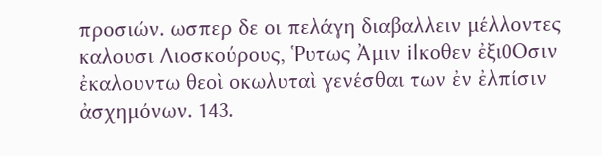προσιών. ωσπερ δε οι πελάγη διαβαλλειν μέλλοντες καλουσι Λιοσκούρους, Ῥυτως Ἀμιν ilκοθεν ἐξι0Oσιν ἐκαλουντω θεοὶ οκωλυταὶ γενέσθαι των ἐν ἐλπίσιν ἀσχημόνων. 143.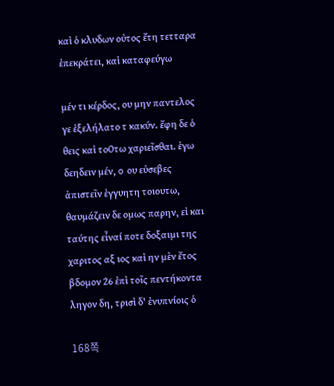καὶ ὁ κλυδων οὐτος ἔτη τετταρα ἐπεκράτει, καὶ καταφεύγω

μέν τι κέρδος, ου μην παντελος γε ἐξελήλατο τ κακύν. ἔφη δε ὁ θεις καὶ τοOτω χαριεῖσθαι. ἐγω δεηδειν μέν, o ου εὐσεβες ἀπιστεῖν ἐγγυητη τοιουτω, θαυμάζειν δε ομως παρην, εἰ και ταύτης εἶναί ποτε δοξαιμι της χαριτος αξ ιος καὶ ην μὲν ἔτος βδομον 26 ἐπὶ τοῖς πεντήκοντα ληγον δη, τρισὶ δ' ἐνυπνίοις ὁ

168쪽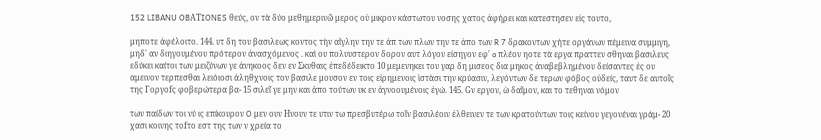152 LIBANU OBΑΤIONES θεύς, ον τὰ δύο μεθημερινῶ μερος οὐ μικρον κάστωτου νοσης χατος ἀφήρει και κατεστησεν εἰς τουτο,

μηποτε ἀφέλοιτο. 144. υτ δη του βασιλεως κοντος τὴν αἴγλην την τε ἀπ των πλων την τε ἀπο των R 7 δρακοντων χήτε οργάνων πέμεινα συμμιγη, μηδ' αν διηγουμένου πρότερον ἀνασχόμενος . καὶ ου πολυυστερον δορον αυτ λόγον εἰσηγον εφ' o πλέον ηοτε τὰ εργα πραττεν σθηναι βασιλευς εδύκει καίτοι των μειζύνων γε ἀνηκοος δεν εν Σκυθαις ἐπεδέδεικτο 10 μεμενηκει του γαρ δη μισεος δια μηκος ἀναβεβλημένου δείσαντες ἐς ου αμεινον τερπεσθαι λειόιοσι ἀληθχνοις τον βασιλε μουσον εν τοις εἰρημενοις ἱστὰσι την κρύασιν, λεγόντων δε τερων φόβος οὐδείς, ταυτ δε αυτοῖς της Γοργοfς φοβερώτερα βα- 15 σιλεῖ γε μην και ἀπο τούτων υκ εν ἀγνοουμένοις ἐγώ. 145. Gν εργον, ὼ δαῖμον, και το τεθηναι νόμον

των παίδων τοι νύ ις επίκουρον O μεν ουν Hνουν τε υτιν τω πρεσβυτέρω τοῖν βασιλέοιν ἐλθεινεν τε των κρατούντων τοις κείνου γεγονέναι γράμ- 20 χασι κοινης τοfτο εστ της των ν χρεία το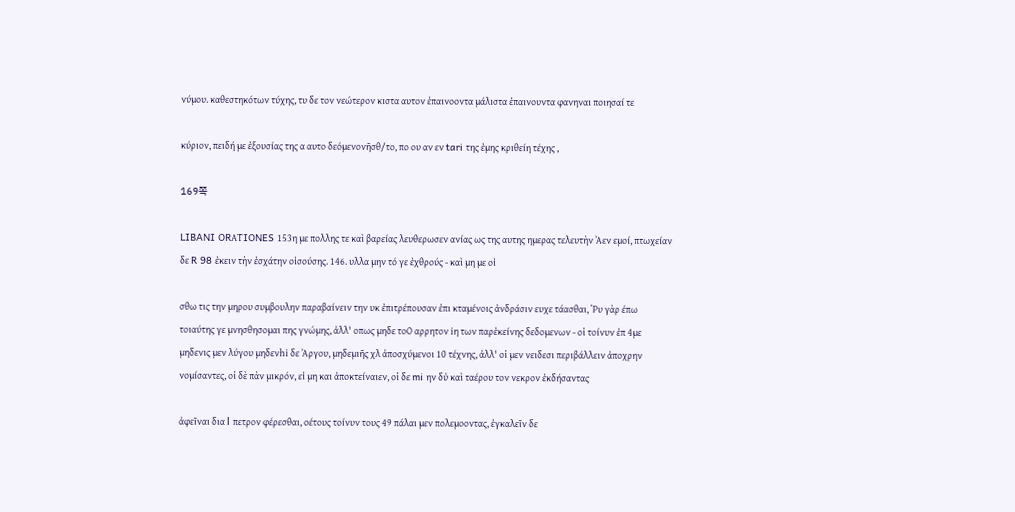νύμου. καθεστηκότων τύχης, τυ δε τον νεώτερον κιστα αυτον ἐπαινοοντα μάλιστα ἐπαινουντα φανηναι ποιησαί τε

κύριον, πειδή με ἐξουσίας της α αυτο δεόμενονῆσθ/το, πο ου αν εν tari της ἐμης κριθείη τέχης ,

169쪽

LIBANI ORΑΤIONES 153η με πολλης τε καὶ βαρείας λευθερωσεν ανίας ως της αυτης ημερας τελευτὴν Ἀεν εμοί, πτωχείαν δε R 98 ἐκειν τὴν ἐσχάτην οἰσούσης. 146. υλλα μην τό γε ἐχθρούς - καὶ μη με οἰ

σθω τις την μηρου συμβουλην παραβαίνειν την υκ ἐπιτρέπουσαν ἐπι κταμένοις ἀνδράσιν ευχε τάασθαι, Ῥυ γὰρ έπω τοιαύτης γε μνησθησομαι πης γνώμης, ἀλλ' οπως μηδε τοO αρρητον iη των παρἐκείνης δεδομενων - οἱ τοίνυν ἐπ 4με μηδενις μεν λύγου μηδενhi δε Ἀργου, μηδεμιῆς χλ ἀποσχύμενοι 10 τέχνης, ἀλλ' οἱ μεν νειδεσι περιβάλλειν ἀποχρην νομίσαντες, οἱ δὲ πὰν μικρόν, εἰ μη και ἀποκτείναιεν, οἱ δε mi ην δὐ καὶ ταέρου τον νεκρον ἐκδήσαντας

ἀφεῖναι δια l πετρον φέρεσθαι, οέτους τοίνυν τους 49 πάλαι μεν πολεμοοντας, ἐγκαλεῖν δε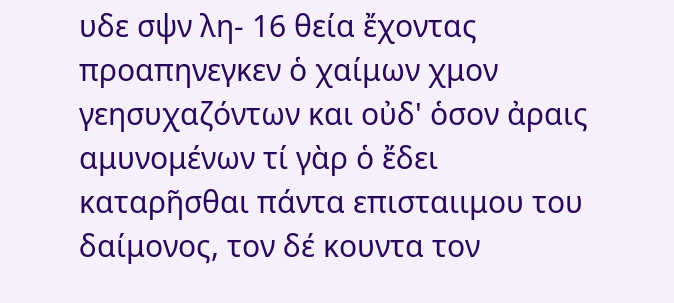υδε σψν λη- 16 θεία ἔχοντας προαπηνεγκεν ὁ χαίμων χμον γεησυχαζόντων και οὐδ' ὁσον ἀραις αμυνομένων τί γὰρ ὁ ἔδει καταρῆσθαι πάντα επισταιιμου του δαίμονος, τον δέ κουντα τον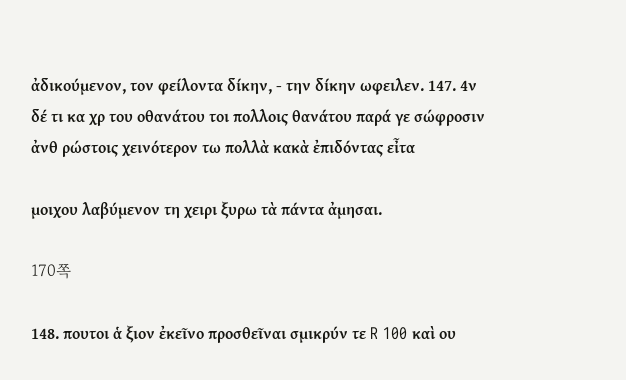ἀδικούμενον, τον φείλοντα δίκην, - την δίκην ωφειλεν. 147. 4ν δέ τι κα χρ του οθανάτου τοι πολλοις θανάτου παρά γε σώφροσιν ἀνθ ρώστοις χεινότερον τω πολλὰ κακὰ ἐπιδόντας εἶτα

μοιχου λαβύμενον τη χειρι ξυρω τὰ πάντα ἀμησαι.

170쪽

148. πουτοι ἁ ξιον ἐκεῖνο προσθεῖναι σμικρύν τε R 100 καὶ ου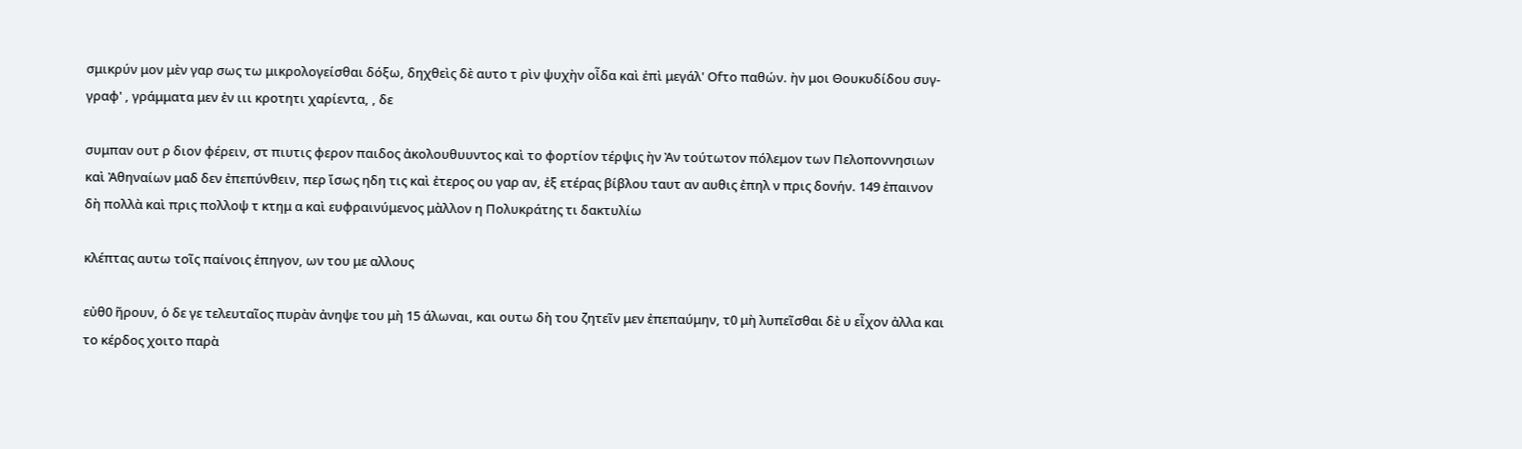σμικρύν μον μὲν γαρ σως τω μικρολογείσθαι δόξω, δηχθεὶς δὲ αυτο τ ρὶν ψυχὴν οἶδα καὶ ἐπὶ μεγάλ' Ofτο παθών. ὴν μοι Θουκυδίδου συγ- γραφ' , γράμματα μεν ἐν ιιι κροτητι χαρίεντα, , δε

συμπαν ουτ ρ διον φέρειν, στ πιυτις φερον παιδος ἀκολουθυυντος καὶ το φορτίον τέρψις ὴν Ἀν τούτωτον πόλεμον των Πελοποννησιων καὶ Ἀθηναίων μαδ δεν ἐπεπύνθειν, περ ἴσως ηδη τις καὶ ἐτερος ου γαρ αν, ἐξ ετέρας βίβλου ταυτ αν αυθις ἐπηλ ν πρις δονήν. 149 ἐπαινον δὴ πολλὰ καὶ πρις πολλοψ τ κτημ α καὶ ευφραινύμενος μὰλλον η Πολυκράτης τι δακτυλίω

κλέπτας αυτω τοῖς παίνοις ἐπηγον, ων του με αλλους

εὐθ0 ῆρουν, ὁ δε γε τελευταῖος πυρὰν ἀνηψε του μὴ 15 άλωναι, και ουτω δὴ του ζητεῖν μεν ἐπεπαύμην, τ0 μὴ λυπεῖσθαι δὲ υ εἶχον ἀλλα και το κέρδος χοιτο παρὰ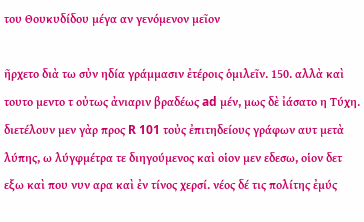του Θουκυδίδου μέγα αν γενόμενον μεῖον

ῆρχετο διὰ τω σὐν ηδία γράμμασιν ἐτέροις ὁμιλεῖν. 150. αλλὰ καὶ τουτο μεντο τ οὐτως ἀνιαριν βραδέως ad μέν, μως δὲ ἰάσατο η Τύχη. διετέλουν μεν γὰρ προς R 101 τοὐς ἐπιτηδείους γράφων αυτ μετὰ λύπης, ω λύγφμέτρα τε διηγούμενος καὶ οἱον μεν εδεσω, οἱον δετ εξω καὶ που νυν αρα καὶ ἐν τίνος χερσί. νέος δέ τις πολίτης ἐμύς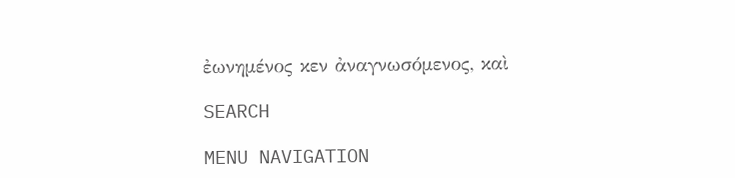ἐωνημένος κεν ἀναγνωσόμενος, καὶ

SEARCH

MENU NAVIGATION